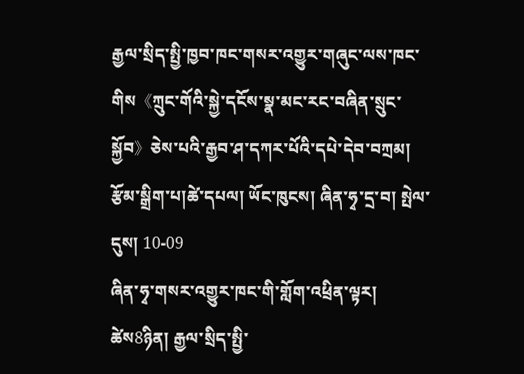རྒྱལ་སྲིད་སྤྱི་ཁྱབ་ཁང་གསར་འགྱུར་གཞུང་ལས་ཁང་གིས《ཀྲུང་གོའི་སྐྱེ་དངོས་སྣ་མང་རང་བཞིན་སྲུང་སྐྱོབ》ཅེས་པའི་རྒྱབ་ཤ་དཀར་པོའི་དཔེ་དེབ་བཀྲམ།
རྩོམ་སྒྲིག་པ།ཚེ་དཔལ། ཡོང་ཁུངས། ཞིན་ཧྭ་དྲ་བ། སྤེལ་དུས། 10-09
ཞིན་ཧྭ་གསར་འགྱུར་ཁང་གི་གློག་འཕྲིན་ལྟར། ཚེས8ཉིན། རྒྱལ་སྲིད་སྤྱི་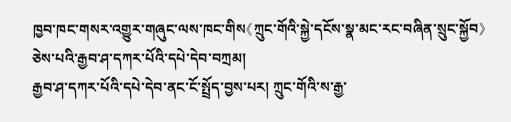ཁྱབ་ཁང་གསར་འགྱུར་གཞུང་ལས་ཁང་གིས《ཀྲུང་གོའི་སྐྱེ་དངོས་སྣ་མང་རང་བཞིན་སྲུང་སྐྱོབ》ཅེས་པའི་རྒྱབ་ཤ་དཀར་པོའི་དཔེ་དེབ་བཀྲམ།
རྒྱབ་ཤ་དཀར་པོའི་དཔེ་དེབ་ནང་ངོ་སྤྲོད་བྱས་པར། ཀྲུང་གོའི་ས་རྒྱ་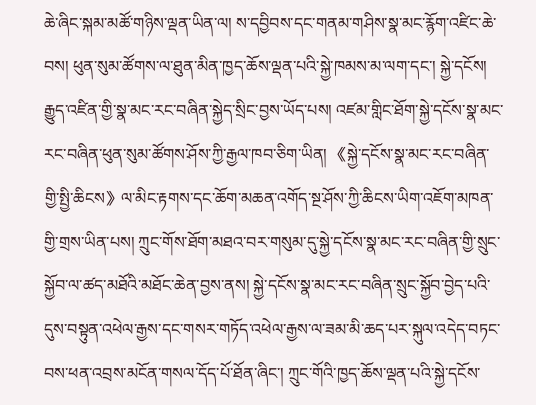ཆེ་ཞིང་སྐམ་མཚོ་གཉིས་ལྡན་ཡིན་ལ། ས་དབྱིབས་དང་གནམ་གཤིས་སྣ་མང་རྙོག་འཛིང་ཆེ་བས། ཕུན་སུམ་ཚོགས་ལ་ཐུན་མིན་ཁྱད་ཆོས་ལྡན་པའི་སྐྱེ་ཁམས་མ་ལག་དང་། སྐྱེ་དངོས། རྒྱུད་འཛིན་གྱི་སྣ་མང་རང་བཞིན་སྐྱེད་སྲིང་བྱས་ཡོད་པས། འཛམ་གླིང་ཐོག་སྐྱེ་དངོས་སྣ་མང་རང་བཞིན་ཕུན་སུམ་ཚོགས་ཤོས་ཀྱི་རྒྱལ་ཁབ་ཅིག་ཡིན། 《སྐྱེ་དངོས་སྣ་མང་རང་བཞིན་གྱི་སྤྱི་ཆིངས》ལ་མིང་རྟགས་དང་ཆོག་མཆན་འགོད་སྔ་ཤོས་ཀྱི་ཆིངས་ཡིག་འཇོག་མཁན་གྱི་གྲས་ཡིན་པས། ཀྲུང་གོས་ཐོག་མཐའ་བར་གསུམ་དུ་སྐྱེ་དངོས་སྣ་མང་རང་བཞིན་གྱི་སྲུང་སྐྱོབ་ལ་ཚད་མཐོའི་མཐོང་ཆེན་བྱས་ནས། སྐྱེ་དངོས་སྣ་མང་རང་བཞིན་སྲུང་སྐྱོབ་བྱེད་པའི་དུས་བསྟུན་འཕེལ་རྒྱས་དང་གསར་གཏོད་འཕེལ་རྒྱས་ལ་ཟམ་མི་ཆད་པར་སྐུལ་འདེད་བཏང་བས་ཕན་འབྲས་མངོན་གསལ་དོད་པོ་ཐོན་ཞིང་། ཀྲུང་གོའི་ཁྱད་ཆོས་ལྡན་པའི་སྐྱེ་དངོས་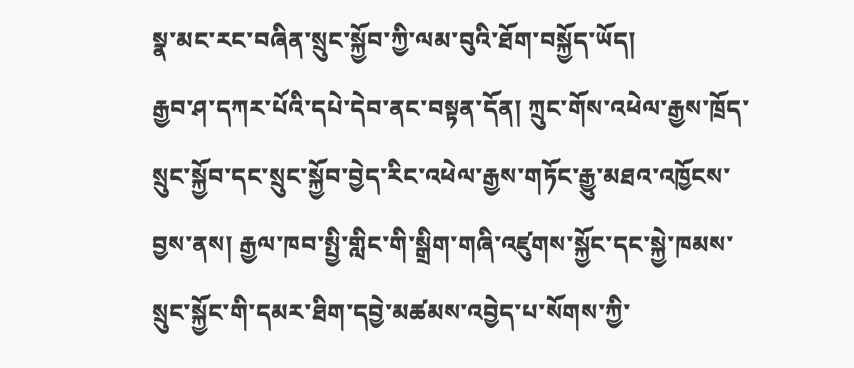སྣ་མང་རང་བཞིན་སྲུང་སྐྱོབ་ཀྱི་ལམ་བུའི་ཐོག་བསྐྱོད་ཡོད།
རྒྱབ་ཤ་དཀར་པོའི་དཔེ་དེབ་ནང་བསྟན་དོན། ཀྲུང་གོས་འཕེལ་རྒྱས་ཁྲོད་སྲུང་སྐྱོབ་དང་སྲུང་སྐྱོབ་བྱེད་རིང་འཕེལ་རྒྱས་གཏོང་རྒྱུ་མཐའ་འཁྱོངས་བྱས་ནས། རྒྱལ་ཁབ་སྤྱི་གླིང་གི་སྒྲིག་གཞི་འཛུགས་སྐྱོང་དང་སྐྱེ་ཁམས་སྲུང་སྐྱོང་གི་དམར་ཐིག་དབྱེ་མཚམས་འབྱེད་པ་སོགས་ཀྱི་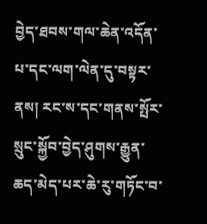བྱེད་ཐབས་གལ་ཆེན་འདོན་པ་དང་ལག་ལེན་དུ་བསྟར་ནས། རང་ས་དང་གནས་སྤོར་སྲུང་སྐྱོབ་བྱེད་ཤུགས་རྒྱུན་ཆད་མེད་པར་ཆེ་རུ་གཏོང་བ་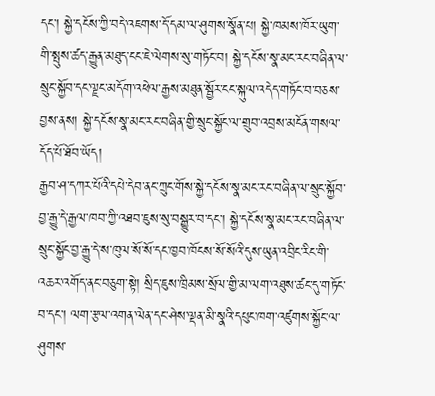དང་། སྐྱེ་དངོས་ཀྱི་བདེ་འཇགས་དོ་དམ་ལ་ཤུགས་སྣོན་པ། སྐྱེ་ཁམས་ཁོར་ཡུག་གི་སྤུས་ཚད་རྒྱུན་མཐུད་ངང་ཇེ་ལེགས་སུ་གཏོང་བ། སྐྱེ་དངོས་སྣ་མང་རང་བཞིན་ལ་སྲུང་སྐྱོབ་དང་ལྗང་མདོག་འཕེལ་རྒྱས་མཐུན་སྦྱོར་ངང་སྐུལ་འདེད་གཏོང་བ་བཅས་བྱས་ནས། སྐྱེ་དངོས་སྣ་མང་རང་བཞིན་གྱི་སྲུང་སྐྱོང་ལ་གྲུབ་འབྲས་མངོན་གསལ་དོད་པོ་ཐོབ་ཡོད།
རྒྱབ་ཤ་དཀར་པོའི་དཔེ་དེབ་ནང་ཀྲུང་གོས་སྐྱེ་དངོས་སྣ་མང་རང་བཞིན་ལ་སྲུང་སྐྱོབ་བྱ་རྒྱུ་དེ་རྒྱལ་ཁབ་ཀྱི་འཐབ་ཇུས་སུ་བསྒྱུར་བ་དང་། སྐྱེ་དངོས་སྣ་མང་རང་བཞིན་ལ་སྲུང་སྐྱོང་བྱ་རྒྱུ་དེ་ས་ཁུལ་སོ་སོ་དང་ཁྱབ་ཁོངས་སོ་སོའི་དུས་ཡུན་འབྲིང་རིང་གི་འཆར་འགོད་ནང་བཅུག་སྟེ། སྲིད་ཇུས་ཁྲིམས་སྲོལ་གྱི་མ་ལག་འཐུས་ཚང་དུ་གཏོང་བ་དང་། ལག་རྩལ་འགན་ལེན་དང་ཤེས་ལྡན་མི་སྣའི་དཔུང་ཁག་འཛུགས་སྐྱོང་ལ་ཤུགས་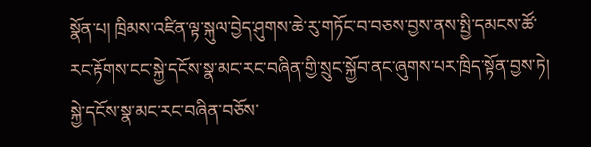སྣོན་པ། ཁྲིམས་འཛིན་ལྟ་སྐུལ་བྱེད་ཤུགས་ཆེ་རུ་གཏོང་བ་བཅས་བྱས་ནས་སྤྱི་དམངས་ཚོ་རང་རྟོགས་ངང་སྐྱེ་དངོས་སྣ་མང་རང་བཞིན་གྱི་སྲུང་སྐྱོབ་ནང་ཞུགས་པར་ཁྲིད་སྟོན་བྱས་ཏེ། སྐྱེ་དངོས་སྣ་མང་རང་བཞིན་བཅོས་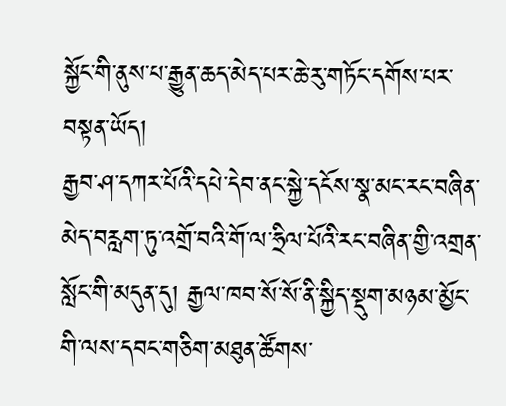སྐྱོང་གི་ནུས་པ་རྒྱུན་ཆད་མེད་པར་ཆེ་རུ་གཏོང་དགོས་པར་བསྟན་ཡོད།
རྒྱབ་ཤ་དཀར་པོའི་དཔེ་དེབ་ནང་སྐྱེ་དངོས་སྣ་མང་རང་བཞིན་མེད་བརླག་ཏུ་འགྲོ་བའི་གོ་ལ་ཧྲིལ་པོའི་རང་བཞིན་གྱི་འགྲན་སློང་གི་མདུན་དུ། རྒྱལ་ཁབ་སོ་སོ་ནི་སྐྱིད་སྡུག་མཉམ་མྱོང་གི་ལས་དབང་གཅིག་མཐུན་ཚོགས་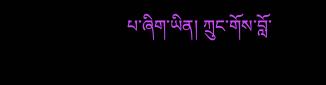པ་ཞིག་ཡིན། ཀྲུང་གོས་བློ་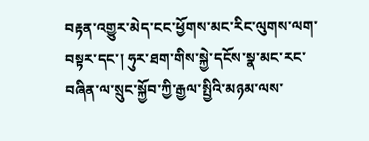བརྟན་འགྱུར་མེད་ངང་ཕྱོགས་མང་རིང་ལུགས་ལག་བསྟར་དང་། ཧུར་ཐག་གིས་སྐྱེ་དངོས་སྣ་མང་རང་བཞིན་ལ་སྲུང་སྐྱོབ་ཀྱི་རྒྱལ་སྤྱིའི་མཉམ་ལས་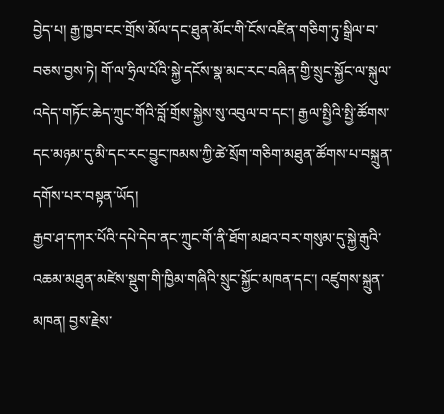བྱེད་པ། རྒྱ་ཁྱབ་ངང་གྲོས་མོལ་དང་ཐུན་མོང་གི་ངོས་འཛིན་གཅིག་ཏུ་སྒྲིལ་བ་བཅས་བྱས་ཏེ། གོ་ལ་ཧྲིལ་པོའི་སྐྱེ་དངོས་སྣ་མང་རང་བཞིན་གྱི་སྲུང་སྐྱོང་ལ་སྐུལ་འདེད་གཏོང་ཆེད་ཀྲུང་གོའི་བློ་གྲོས་སྐྱེས་སུ་འབུལ་བ་དང་། རྒྱལ་སྤྱིའི་སྤྱི་ཚོགས་དང་མཉམ་དུ་མི་དང་རང་བྱུང་ཁམས་ཀྱི་ཚེ་སྲོག་གཅིག་མཐུན་ཚོགས་པ་བསྐྲུན་དགོས་པར་བསྟན་ཡོད།
རྒྱབ་ཤ་དཀར་པོའི་དཔེ་དེབ་ནང་ཀྲུང་གོ་ནི་ཐོག་མཐའ་བར་གསུམ་དུ་སྐྱེ་རྒུའི་འཆམ་མཐུན་མཛེས་སྡུག་གི་ཁྱིམ་གཞིའི་སྲུང་སྐྱོང་མཁན་དང་། འཛུགས་སྐྲུན་མཁན། བྱས་རྗེས་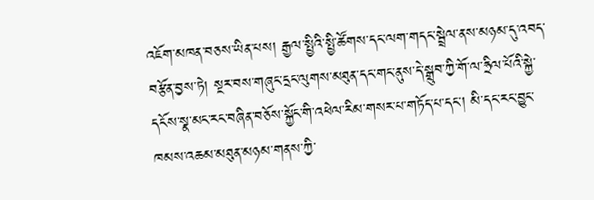འཇོག་མཁན་བཅས་ཡིན་པས། རྒྱལ་སྤྱིའི་སྤྱི་ཚོགས་དང་ལག་གདང་སྦྲེལ་ནས་མཉམ་དུ་འབད་བརྩོན་བྱས་ཏེ། སྔར་བས་གཞུང་དྲང་ལུགས་མཐུན་དང་གང་ནུས་དེ་སྒྲུབ་ཀྱི་གོ་ལ་ཧྲིལ་པོའི་སྐྱེ་དངོས་སྣ་མང་རང་བཞིན་བཅོས་སྐྱོང་གི་འཕེལ་རིམ་གསར་པ་གཏོད་པ་དང་། མི་དང་རང་བྱུང་ཁམས་འཆམ་མཐུན་མཉམ་གནས་ཀྱི་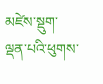མཛེས་སྡུག་ལྡན་པའི་ཕུགས་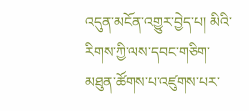འདུན་མངོན་འགྱུར་བྱེད་པ། མིའི་རིགས་ཀྱི་ལས་དབང་གཅིག་མཐུན་ཚོགས་པ་འཛུགས་པར་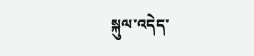སྐུལ་འདེད་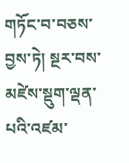གཏོང་བ་བཅས་བྱས་ཏེ། སྔར་བས་མཛེས་སྡུག་ལྡན་པའི་འཛམ་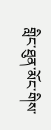གླིང་ཐུན་མོང་གིས་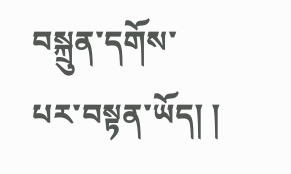བསྐྲུན་དགོས་པར་བསྟན་ཡོད། །